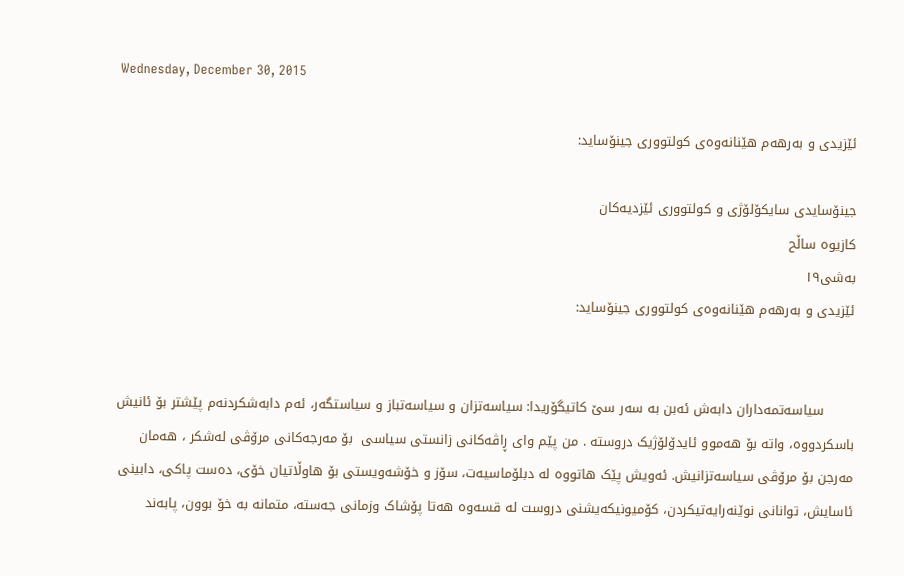Wednesday, December 30, 2015

ئێزیدی و بەرهەم هێنانەوەی کولتووری جینۆساید:

جینۆسایدی سایکۆلۆژی و کولتووری ئێزدیەکان
کازیوە ساڵح
بەشی١٩
ئێزیدی و بەرهەم هێنانەوەی کولتووری جینۆساید:


       سیاسەتمەداران دابەش ئەبن بە سەر سێ کاتیگۆریدا: سیاسەتزان و سیاسەتباز و سیاستگەر، ئەم دابەشکردنەم پێشتر بۆ ئانیش باسکردووە، واتە بۆ هەموو ئایدۆلۆژیک دروستە . من پێم وای ڕاڤەکانی زانستی سیاسی  بۆ مەرجەکانی مرۆڤی لەشکر ، هەمان مەرجن بۆ مرۆڤی سیاسەتزانیش. ئەویش پێک هاتووە لە دبلۆماسیەت، سۆز و خۆشەویستی بۆ هاوڵاتیان خۆی، دەست پاکی، دابینی ئاسایش، توانانی نوێنەرایەتیکردن، کۆمیونیکەیشنی دروست لە قسەوە هەتا پۆشاک وزمانی جەستە، متمانە بە خۆ بوون، پابەند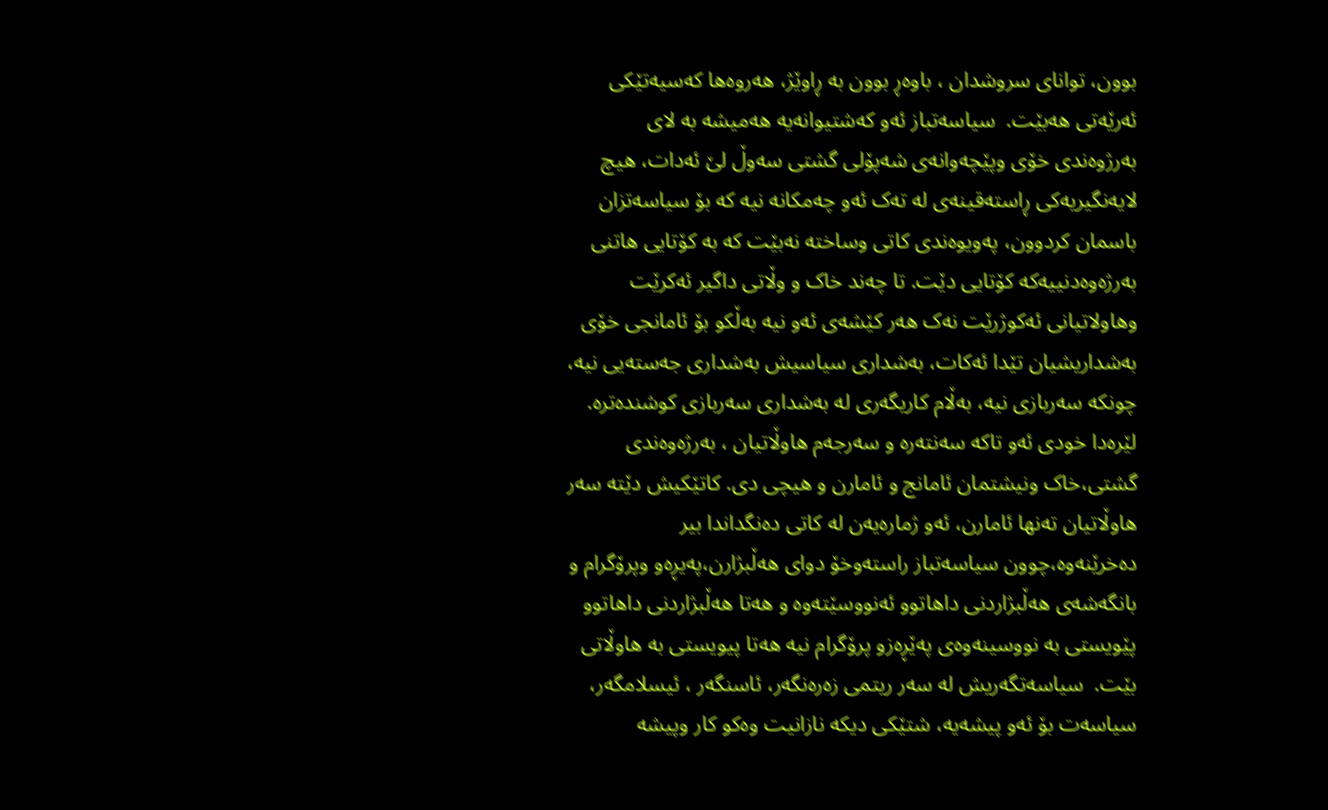بوون، توانای سروشدان ، باوەڕ بوون بە ڕاوێژ، هەروەها کەسیەتێکی ئەرێەتی هەبێت.  سیاسەتباز ئەو کەشتیوانەیە هەمیشە بە لای بەرژوەندی خۆی وپێچەوانەی شەپۆلی گشتی سەوڵ لێ ئەدات، هیچ لایەنگیریەکی ڕاستەقینەی لە تەک ئەو چەمکانە نیە کە بۆ سیاسەتزان باسمان کردوون، پەویوەندی کاتی وساختە نەبێت کە بە کۆتایی هاتنی بەرژەوەدنییەکە کۆتایی دێت. تا چەند خاک و وڵاتی داگیر ئەکرێت وهاولاتیانی ئەکوژرێت نەک هەر کێشەی ئەو نیە بەڵکو بۆ ئامانجی خۆی بەشداریشیان تێدا ئەکات، بەشداری سیاسیش بەشداری جەستەیی نیە، چونکە سەربازی نیە، بەڵام کاریگەری لە بەشداری سەربازی کوشندەترە. لێرەدا خودی ئەو تاکە سەنتەرە و سەرجەم هاوڵاتیان ، بەرژەوەندی گشتی،خاک ونیشتمان ئامانج و ئامارن و هیچی دی. کاتێکیش دێتە سەر هاوڵاتیان تەنها ئامارن، ئەو ژمارەیەن لە کاتی دەنگداندا بیر دەخرێنەوە،چوون سیاسەتباز راستەوخۆ دوای هەڵبژارن،پەیڕەو وپرۆگرام و بانگەشەی هەڵبژاردنی داهاتوو ئەنووسێتەوە و هەتا هەڵبژاردنی داهاتوو پێویستی بە نووسینەوەی پەێڕەزو پرۆگرام نیە هەتا پیویستی بە هاوڵاتی بێت.  سیاسەتگەریش لە سەر ریتمی زەرەنگەر، ئاسنگەر ، ئیسلامگەر، سیاسەت بۆ ئەو پیشەیە، شتێکی دیکە نازانیت وەکو کار وپیشە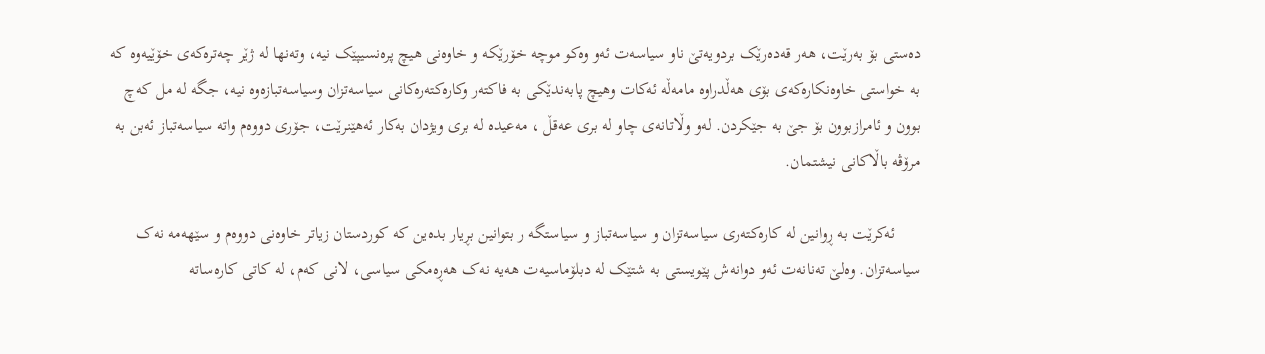دەستی بۆ بەرێت، هەر قەدەرێک بردویەتێ ناو سیاسەت ئەو وەکو موچە خۆرێکە و خاوەنی هیچ پرەنسیپێک نیە، وتەنها لە ژێر چەترەکەی خۆێیەوە کە بە خواستی خاوەنکارەکەی بۆی هەڵدراوە مامەڵە ئەکات وهیچ پابەندێکی بە فاکتەر وکارەکتەرەکانی سیاسەتزان وسیاسەتبازەوە نیە، جگە لە مل کەچ بوون و ئامرازبوون بۆ جێ بە جێکردن. لەو وڵاتانەی چاو لە بری عەقڵ ، مەعیدە لە بری ویژدان بەکار ئەهێنرێت، جۆری دووەم واتە سیاسەتباز ئەبن بە مرۆڤە باڵاکانی نیشتمان.

      ئەکرێت بە ڕوانین لە کارەکتەری سیاسەتزان و سیاسەتباز و سیاستگە ر بتوانین بڕیار بدەین کە کوردستان زیاتر خاوەنی دووەم و سێهەمە نەک سیاسەتزان. وەلێ تەنانەت ئەو دوانەش پێویستی بە شتێک لە دبلۆماسیەت هەیە نەک هەڕەمکی سیاسی، لانی کەم، لە کاتی کارەساتە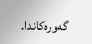گەورەکاندا.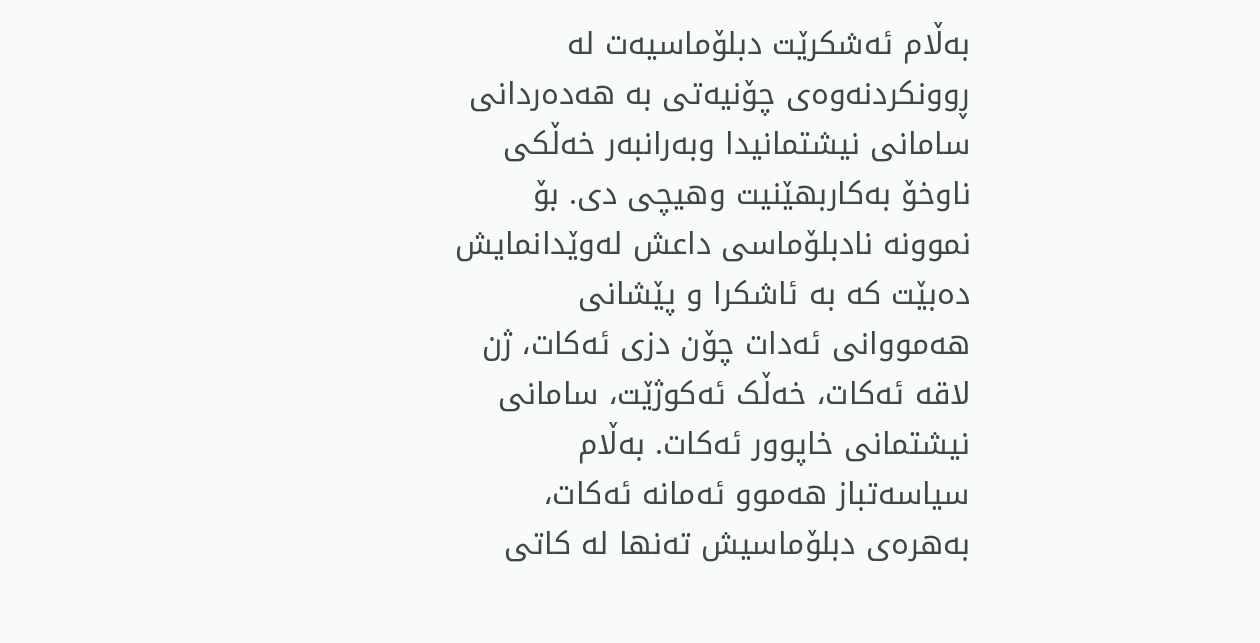بەڵام ئەشکرێت دبلۆماسیەت لە ڕوونکردنەوەی چۆنیەتی بە هەدەردانی سامانی نیشتمانیدا وبەرانبەر خەڵکی ناوخۆ بەکاربهێنیت وهیچی دی. بۆ نموونە نادبلۆماسی داعش لەوێدانمایش دەبێت کە بە ئاشکرا و پێشانی هەمووانی ئەدات چۆن دزی ئەکات، ژن لاقە ئەکات، خەڵک ئەکوژێت، سامانی نیشتمانی خاپوور ئەکات. بەڵام سیاسەتباز هەموو ئەمانە ئەکات، بەهرەی دبلۆماسیش تەنها لە کاتی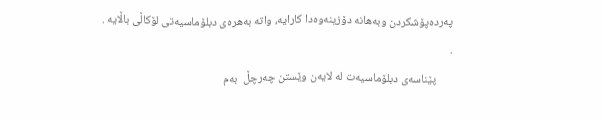پەردەپۆشکردن وبەهانە دۆزینەوەدا کارایە، واتە بەهرەی دبلۆماسیەتی لۆکاڵی باڵایە .                                                     .
      پێناسەی دبلۆماسیەت لە لایەن وێستن چەرچڵ  بەم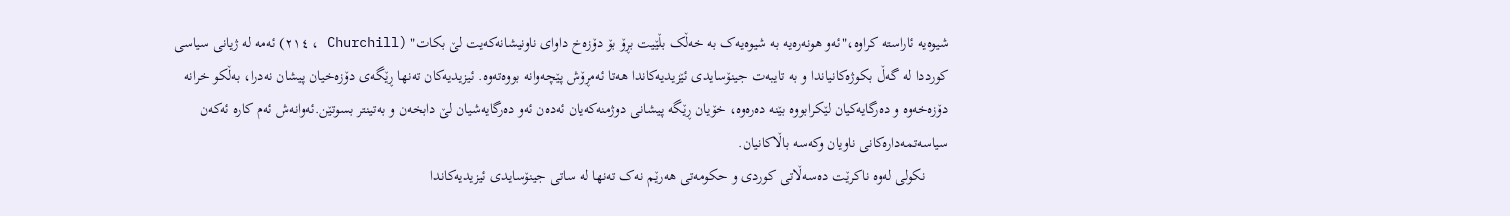شیوەیە ئاراستە کراوە،"ئەو هونەرەیە بە شیوەیەک بە خەڵک بڵێیت بڕۆ بۆ دۆزەخ داوای ناونیشانەکەیت لێ بکات" (Churchill ، ٢١٤) ئەمە لە ژیانی سیاسی کورددا لە گەڵ بکوژەکانیاندا و بە تایبەت جینۆسایدی ئێزیدیەکاندا هەتا ئەمڕۆش پێچەوانە بووەتەوە. ئیزیدیەکان تەنها ڕێگەی دۆزەخیان پیشان نەدرا، بەڵکو خرانە دۆزەخەوە و دەرگایەکیان لێکرابووە بێنە دەرەوە، خۆیان ڕێگە پیشانی دوژمنەکەیان ئەدەن ئەو دەرگایەشیان لێ دابخەن و بەتینتر بسوتێن.ئەوانەش ئەم کارە ئەکەن سیاسەتمەدارەکانی ناویان وکەسە باڵاکانیان.
      نکولی لەوە ناکرێت دەسەڵاتی کوردی و حکومەتی هەرێم نەک تەنها لە ساتی جینۆسایدی ئیزیدیەکاندا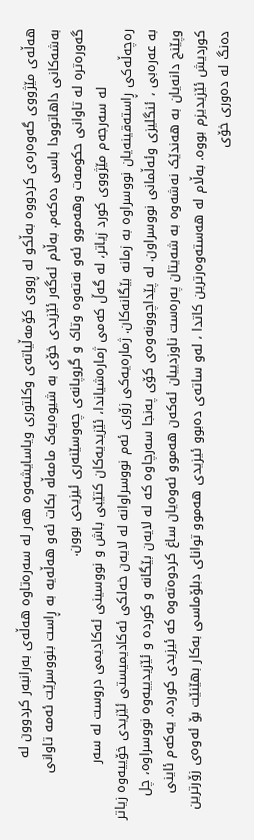هەڵەی مێژووی گەوەرەی کردووە بەڵکو لە ڕووی کۆمەڵیاتەی وکلتوری ویاسایشەوە هەر لە سەرەتاوە هەڵەی بەرانبەر کردوون لە بەشەکانی داهاتوودا باسی دەکەم. بەڵام ئەگەر ئێزیدی خۆی بە شیوەیەک مامەڵە بکات ئەو هەڵەیە بە ڕاست بنووسرێت ئەمە تاوانی گەورەترە لە تاوانی حکومەت وهەموو ئەو نەتەوە وتاک و گروپانەی چەوسێنەری ئیزیدی بوون.
             لە سەرجەم مێژووی کورد زیاتر، لە گەڵ کەمی ژمارەشیاندا، ئێزیدیەکان کتێبی باش و نووسینی ئەکادیمی دروست لە سەر رەچەڵەکی ڕاستەقینەیان نووسراوە بە زمانە بێگانەکان. ژمارەیەکی زۆری ئەم نووسراوانە لە لایەن خەلکی ئەکادیمیستی ئێزیدی خۆییەوە زیاتر بە عەرەبی ، ئنگلیزی وئەڵمانی نووسراون. لە پێداچوونەوەی کۆی پەنجا سەرچاوە کە لە لایەن بێگانە و کوردە و ئێزیدییەوە نووسراوە، چل وپێنج دانەیان بە هەندێک نەشەوە بە شەیتان پەرەست ناوزدییان ئەکەن هەموو ئەوەیان ساغ کردوەتەوە کە ئیزیدی کوردە. یەکەم ئاینی کوردیش ئێزیدیزم بووە. بەڵام لە هەستەوەرترین کاتدا ، لەو ساتەی دەبوو ئیزیدی هەموو توانای دبلۆماسی بەکار بهێنێت بۆ ئەوەی زۆرترین دەنگ لە دەوری خۆی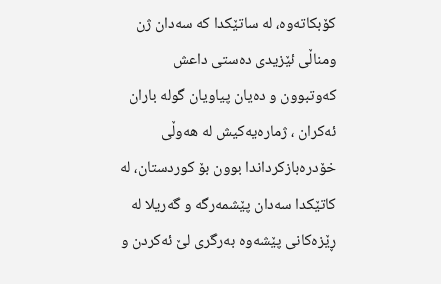کۆبکاتەوە، لە ساتێکدا کە سەدان ژن ومناڵی ئێزیدی دەستی داعش کەوتبوون و دەیان پیاویان گولە باران ئەکران ، ژمارەیەکیش لە هەوڵی خۆدرەبازکرداندا بوون بۆ کوردستان، لە کاتێکدا سەدان پێشمەرگە و گەریلا لە ڕێزەکانی پێشەوە بەرگری لێ ئەکردن و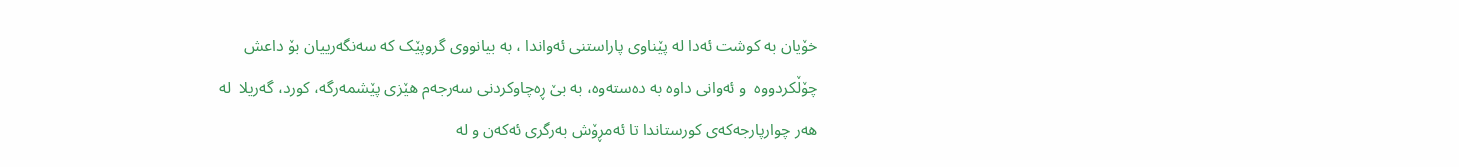خۆیان بە کوشت ئەدا لە پێناوی پاراستنی ئەواندا ، بە بیانووی گروپێک کە سەنگەرییان بۆ داعش چۆڵکردووە  و ئەوانی داوە بە دەستەوە، بە بێ ڕەچاوکردنی سەرجەم هێزی پێشمەرگە، کورد، گەریلا  لە هەر چوارپارجەکەی کورستاندا تا ئەمڕۆش بەرگری ئەکەن و لە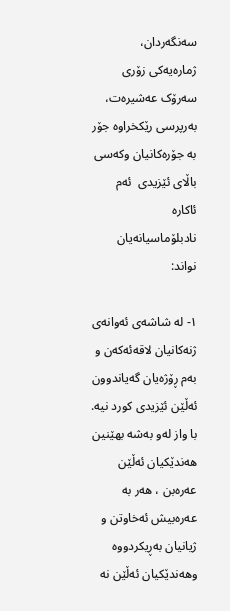سەنگەردان،  ژمارەیەکی زۆری سەرۆک عەشیرەت، بەرپرسی رێکخراوە جۆر بە جۆرەکانیان وکەسی باڵای ئێزیدی  ئەم ئاکارە نادبلۆماسیانەیان نواند:

١- لە شاشەی ئەوانەی ژنەکانیان لاقەئەکەن و بەم ڕۆژەیان گەیاندوون ئەڵێن ئێزیدی کورد نیە. با واز لەو بەشە بهێنین هەندێکیان ئەڵێن عەرەبن ، هەر بە عەرەبیش ئەخاوتن و ژیانیان بەڕیکردووە  وهەندێکیان ئەڵێن نە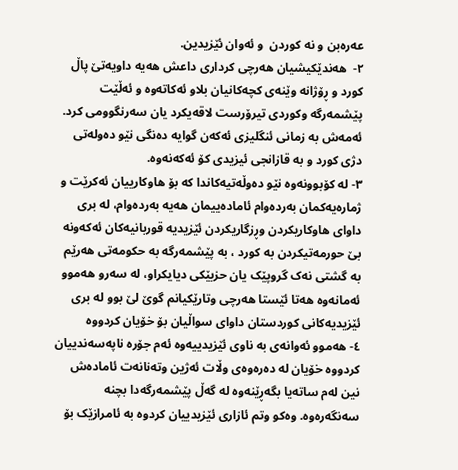عەرەبن و نە کوردن  و ئەوان ئێزیدین.
٢-  هەندێکیشیان هەرچی کرداری داعش هەیە داویەتێ پاڵ کورد و ڕۆژانە وێنەی کچەکانیان بلاو ئەکاتەوە و ئەڵێت پێشمەرگە وکوردی تیرۆرست لاقەیکرد یان سەرنگوومی کرد. ئەمەش بە زمانی ئنگلیزی ئەکەن گوایە دەنگی نێو دەولەتی دژی کورد و بە قازانجی ئیزیدی کۆ ئەکەنەوە.
٣- لە کۆبوونەوە نێو دەوڵەتیەکاندا کە بۆ هاوکارییان ئەکرێت و ژمارەیەکمان بەردەوام ئامادەییمان هەیە بەردەوام، لە بری داوای هاوکاریکردن وڕزگاریکردن ئێزیدیە قوربانیەکان ئەکەونە بێ حورمەتیکردن بە کورد ، بە پێشمەرگە بە حکومەتی هەرێم بە گشتی نەک گروپێک یان حزبێکی دیایکراو، لە سەرو هەموو ئەمانەوە هەتا ئێستا هەرچی وتارێکیانم گوێ لێ بوو لە بری ئێزیدیەکانی کوردستان داوای سواڵیان بۆ خۆیان کردووە
٤- هەموو ئەوانەی بە ناوی ئێزیدییەوە ئەم جۆرە ناپەسەندییان کردووە خۆیان لە دەرەوەی وڵات ئەژین وتەنانەت ئامادەش نین لەم ساتەیا بگەڕێنەوە لە گەڵ پێشمەرگەدا بچنە سەنگەرەوە. وەکو وتم ئازاری ئێزیدییان کردوە بە ئامرازێک بۆ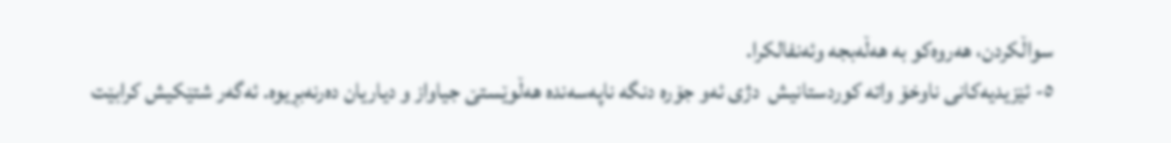سواڵکردن، هەروەکو بە هەڵەبجە وئەنفالکرا.
٥- ئێزیدیەکانی ناوخۆ واتە کوردستانیش  دژی ئەو جۆرە دنگە ناپەسەندە هەڵوێستێ جیاواز و دیاریان دەرنەبڕیوە. ئەگەر شتێکیش کرابێت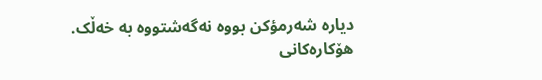دیارە شەرمؤکن بووە نەگەشتووە بە خەڵک.  هۆکارەکانی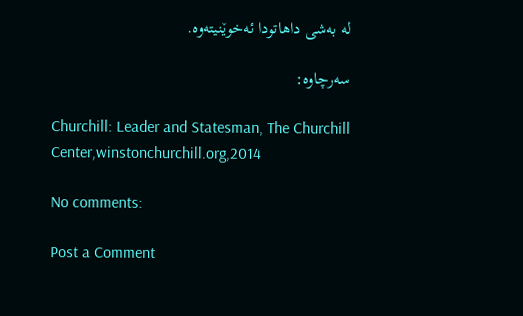لە بەشی داهاتودا ئەخوێنیتەوە.

سەرچاوە:

Churchill: Leader and Statesman, The Churchill Center,winstonchurchill.org,2014

No comments:

Post a Comment